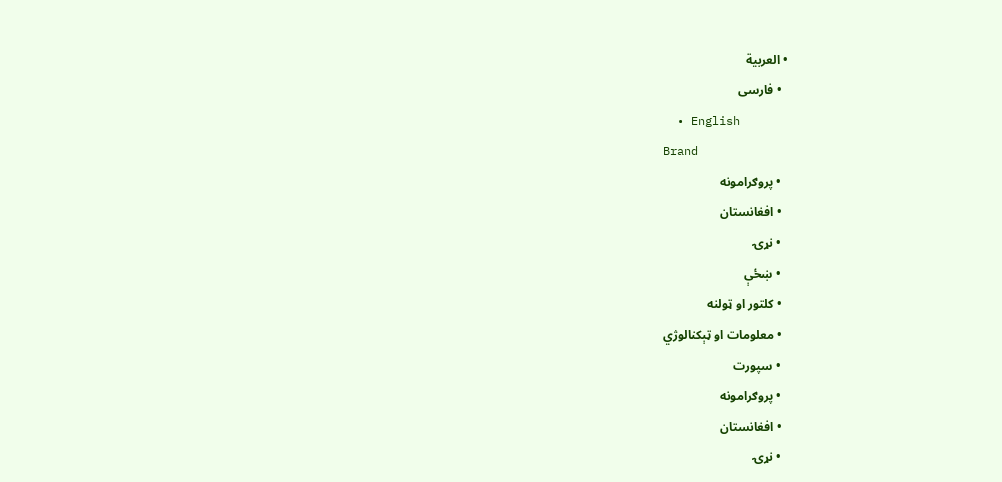• العربية
  • فارسی
  • English
Brand
  • پروګرامونه
  • افغانستان
  • نړۍ
  • ښځې
  • کلتور او ټولنه
  • معلومات او ټېکنالوژي
  • سپورت
  • پروګرامونه
  • افغانستان
  • نړۍ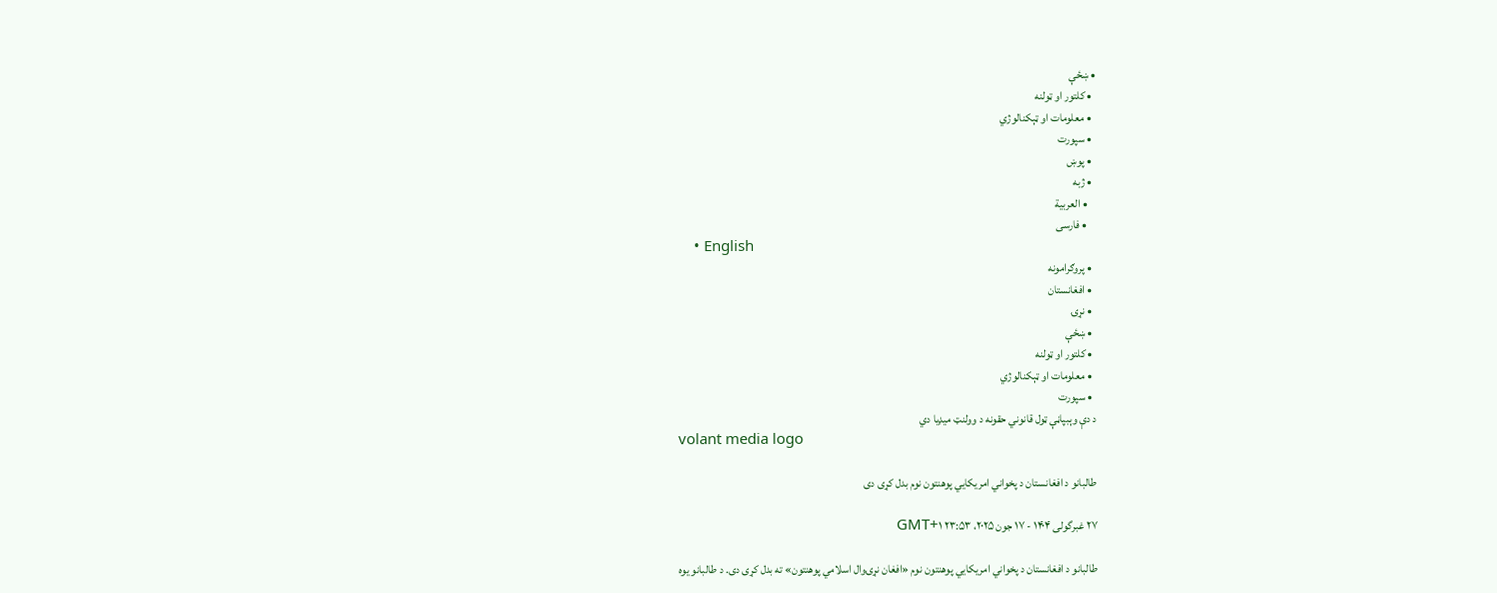• ښځې
  • کلتور او ټولنه
  • معلومات او ټېکنالوژي
  • سپورت
  • پوښ
  • ژبه
    • العربية
    • فارسی
    • English
  • پروګرامونه
  • افغانستان
  • نړۍ
  • ښځې
  • کلتور او ټولنه
  • معلومات او ټېکنالوژي
  • سپورت
د دې وېبپاڼې ټول قانوني حقونه د وولنټ میډیا دي
volant media logo

طالبانو د افغانستان د پخواني امریکايي پوهنتون نوم بدل کړی دی

۲۷ غبرگولی ۱۴۰۴ - ۱۷ جون ۲۰۲۵، ۲۳:۵۳ GMT+۱

طالبانو د افغانستان د پخواني امریکايي پوهنتون نوم «افغان نړۍوال اسلامي پوهنتون» ته بدل کړی دی. د طالبانو یوه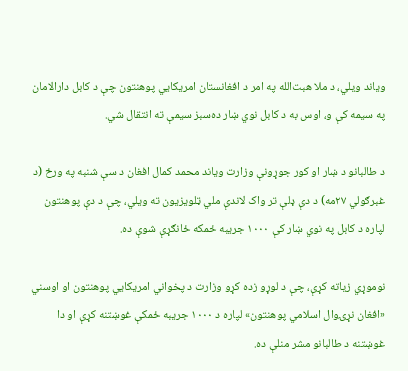ویاند ویلي، د ملا هبت‌الله په امر د افغانستان امریکایي پوهنتون چې د کابل دارالامان په سیمه کې و، اوس به د کابل نوي ښار ده‌سبز سیمې ته انتقال شي.

د طالبانو د ښار او کور جوړونې وزارت ویاند محمد کمال افغان د سې شنبه په ورځ (د غبرګولي ۲۷مه) د دې ډلې تر واک لاندې ملي ټلویزیون ته ویلي، چې د دې پوهنتون لپاره د کابل په نوي ښار کې ۱۰۰۰ جریبه ځمکه ځانګړې شوې ده.

نوموړي زياته کړې، چې د لوړو زده کړو وزارت د پخواني امریکایي پوهنتون او اوسني «افغان نړۍوال اسلامي پوهنتون» لپاره د ۱۰۰۰ جریبه ځمکې غوښتنه کړې او دا غوښتنه د طالبانو مشر منلې ده.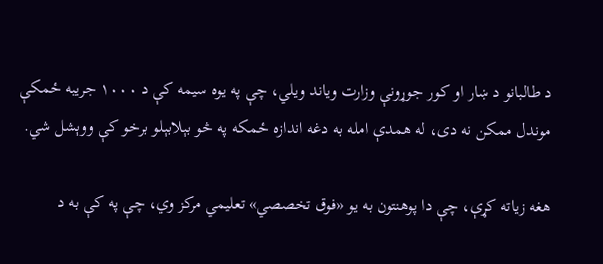د طالبانو د ښار او کور جوړونې وزارت ویاند ویلي، چې په یوه سیمه کې د ۱۰۰۰ جریبه ځمکې موندل ممکن نه دی، له همدې امله به دغه اندازه ځمکه په څو بېلابېلو برخو کې ووېشل شي.

هغه زیاته کړې، چې دا پوهنتون به یو «فوق تخصصي» تعلیمي مرکز وي، چې په کې به د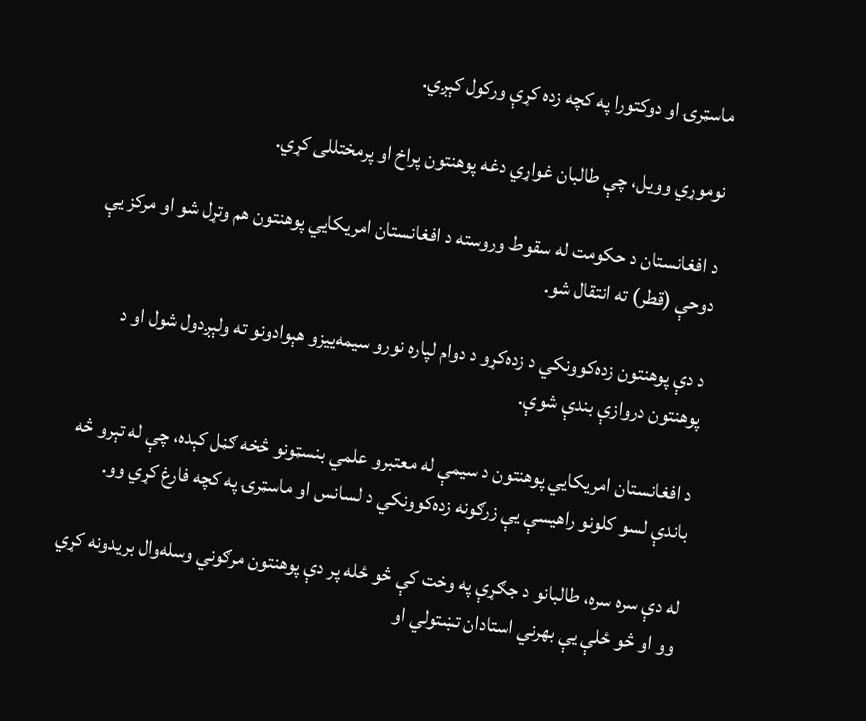ماسټرۍ او دوکتورا په کچه زده کړې ورکول کېږي.

نوموړي وویل، چې طالبان غواړي دغه پوهنتون پراخ او پرمختللی کړي.

د افغانستان د حکومت له سقوط وروسته د افغانستان امریکايي پوهنتون هم وتړل شو او مرکز یې دوحې (قطر) ته انتقال شو.

د دې پوهنتون زده‌کوونکي د زده‌کړو د دوام لپاره نورو سیمه‌ییزو هېوادونو ته ولېږدول شول او د پوهنتون دروازې بندې شوې.

د افغانستان امریکايي پوهنتون د سیمې له معتبرو علمي بنسټونو څخه ګڼل کېده، چې له تېرو څه باندې لسو کلونو راهیسې یې زرګونه زده‌کوونکي د لسانس او ماسټرۍ په کچه فارغ کړي وو.

له دې سره سره، طالبانو د جګړې په وخت کې څو ځله پر دې پوهنتون مرګوني وسله‌وال بریدونه کړي وو او څو ځلې یې بهرني استادان تښتولي او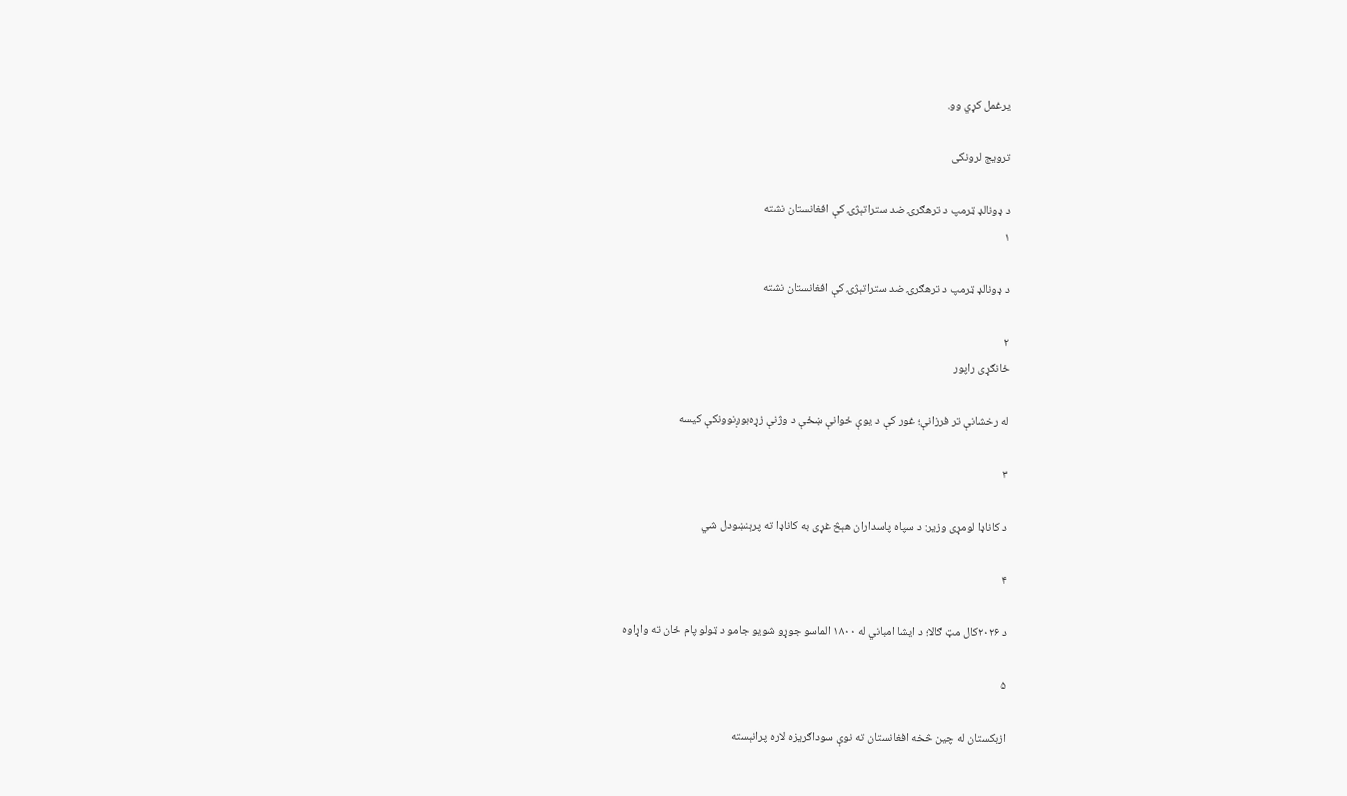یرغمل کړي وو.

ترویج لرونکی

د ډونالډ ټرمپ د ترهګرۍ ضد ستراتېژۍ کې افغانستان نشته
۱

د ډونالډ ټرمپ د ترهګرۍ ضد ستراتېژۍ کې افغانستان نشته

۲
ځانګړی راپور

له رخشانې تر فرزانې؛ غور کې د یوې ځوانې ښځې د وژنې زړه‌بوږنوونکې کیسه

۳

د کاناډا لومړی وزیر: د سپاه پاسداران هېڅ غړی به کاناډا ته پرېنښودل شي

۴

د ۲۰۲۶کال مټ ګالا؛ د ایشا امباني له ۱۸۰۰ الماسو جوړو شويو جامو د ټولو پام ځان ته واړاوه

۵

ازبکستان له چین څخه افغانستان ته نوې سوداګریزه لاره پرانېسته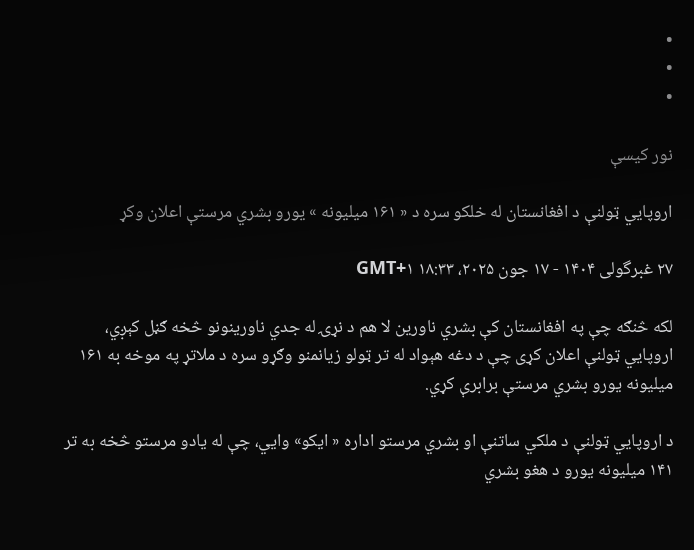•
•
•

نور کیسې

اروپايي ټولنې د افغانستان له خلکو سره د « ۱۶۱ میلیونه » یورو بشري مرستې اعلان وکړ

۲۷ غبرگولی ۱۴۰۴ - ۱۷ جون ۲۰۲۵، ۱۸:۳۳ GMT+۱

لکه څنګه چې په افغانستان کې بشري ناورین لا هم د نړۍ له جدي ناورینونو څخه ګڼل کېږي، اروپايي ټولنې اعلان کړی چې د دغه هېواد له تر ټولو زیانمنو وګړو سره د ملاتړ په موخه به ۱۶۱ میلیونه یورو بشري مرستې برابرې کړي.

د اروپايي ټولنې د ملکي ساتنې او بشري مرستو اداره « ایکو» وایي، چې له یادو مرستو څخه به تر ۱۴۱ میلیونه یورو د هغو بشري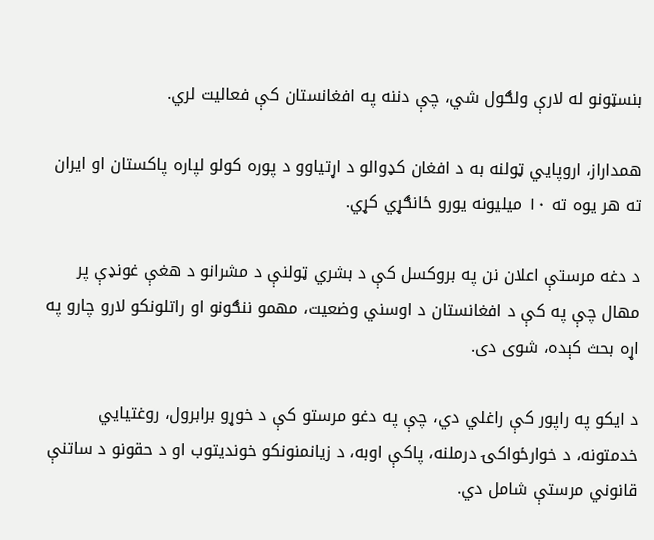بنسټونو له لارې ولګول شي، چې دننه په افغانستان کې فعالیت لري.

همداراز، اروپايي ټولنه به د افغان کډوالو د اړتیاوو د پوره کولو لپاره پاکستان او ایران ته هر یوه ته ۱۰ میلیونه یورو ځانګړي کړي.

د دغه مرستې اعلان نن په بروکسل کې د بشري ټولنې د مشرانو د هغې غونډې پر مهال چې په کې د افغانستان د اوسني وضعیت، مهمو ننګونو او راتلونکو لارو چارو په اړه بحث کېده، شوی دی.

د ایکو په راپور کې راغلي دي، چې په دغو مرستو کې د خوړو برابرول، روغتیایي خدمتونه، د خوارځواکۍ درملنه، پاکې اوبه، د زیانمنونکو خوندیتوب او د حقونو د ساتنې قانوني مرستې شامل دي.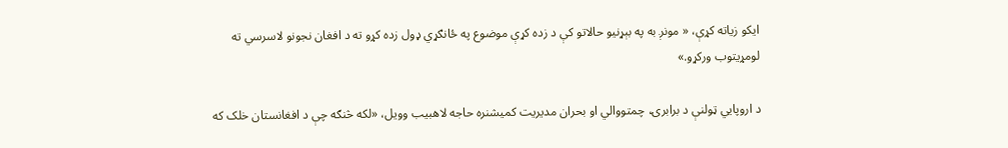ایکو زیاته کړې، « مونږ به په بېړنیو حالاتو کې د زده کړې موضوع په ځانګړي ډول زده کړو ته د افغان نجونو لاسرسي ته لومړیتوب ورکړو.»

د اروپايي ټولنې د برابرۍ، چمتووالي او بحران مدیریت کمیشنره حاجه لاهبیب وویل، «لکه څنګه چې د افغانستان خلک که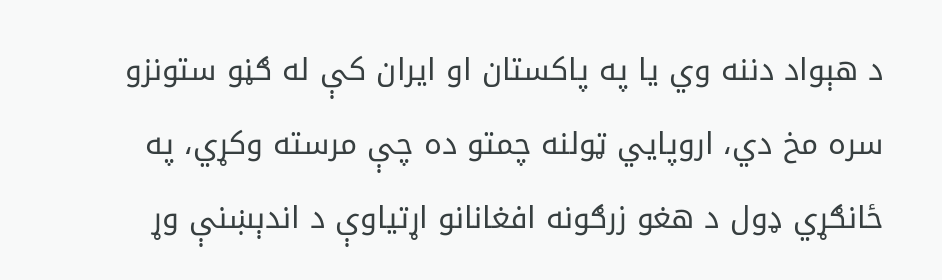د هېواد دننه وي یا په پاکستان او ایران کې له ګڼو ستونزو سره مخ دي، اروپايي ټولنه چمتو ده چې مرسته وکړي، په ځانګړي ډول د هغو زرګونه افغانانو اړتیاوې د اندېښنې وړ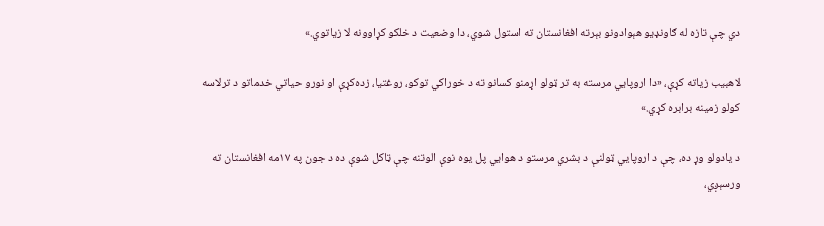دي چې تازه له ګاونډیو هېوادونو بېرته افغانستان ته استول شوي، دا وضعیت د خلکو کړاوونه لا زیاتوي.»

لاهبیب زیاته کړې، «دا اروپايي مرسته به تر ټولو اړمنو کسانو ته د خوراکي توکو، روغتیا، زده‌کړې او نورو حیاتي خدماتو د ترلاسه کولو زمینه برابره کړي.»

د یادولو وړ ده، چې د اروپايي ټولنې د بشري مرستو د هوایي پل یوه نوې الوتنه چې ټاکل شوې ده د جون په ۱۷مه افغانستان ته ورسېږي،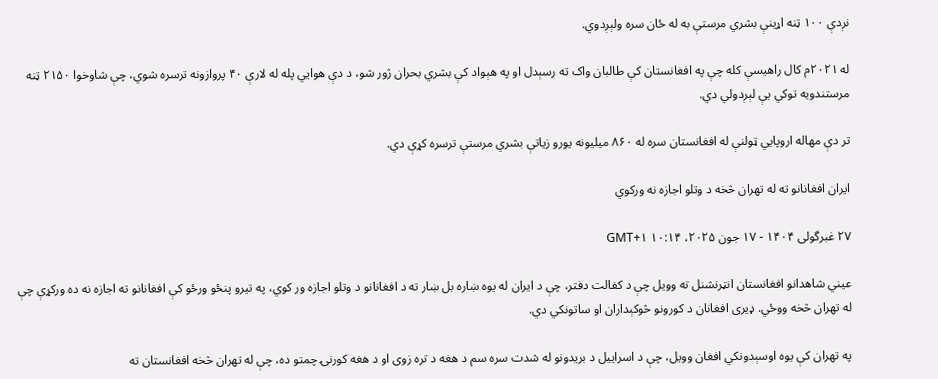نږدې ۱۰۰ ټنه اړینې بشري مرستې به له ځان سره ولېږدوي.

له ۲۰۲۱م کال راهیسې کله چې په افغانستان کې طالبان واک ته رسېدل او په هېواد کې بشري بحران ژور شو، د دې هوایي پله له لارې ۴۰ پروازونه ترسره شوي، چې شاوخوا ۲۱۵۰ ټنه مرستندویه توکي یې لېږدولي دي.

تر دې مهاله اروپايي ټولنې له افغانستان سره له ۸۶۰ میلیونه یورو زیاتې بشري مرستې ترسره کړې دي.

ایران افغانانو ته له تهران څخه د وتلو اجازه نه ورکوي

۲۷ غبرگولی ۱۴۰۴ - ۱۷ جون ۲۰۲۵، ۱۰:۱۴ GMT+۱

عیني شاهدانو افغانستان انټرنشنل ته وویل چې د کفالت دفتر، چې د ایران له یوه ښاره بل ښار ته د افغانانو د وتلو اجازه ور کوي، په تیرو پنځو ورځو کې افغانانو ته اجازه نه ده ورکړې چې له تهران څخه ووځي. ډیری افغانان د کورونو څوکېداران او ساتونکي دي.

په تهران کې یوه اوسېدونکي افغان وویل، چې د اسراییل د بریدونو له شدت سره سم د هغه د تره زوی او د هغه کورنۍ چمتو ده، چې له تهران څخه افغانستان ته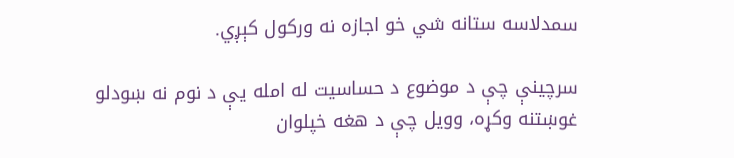سمدلاسه ستانه شي خو اجازه نه ورکول کېږي.

سرچینې چې د موضوع د حساسیت له امله یې د نوم نه ښودلو غوښتنه وکړه، وویل چې د هغه خپلوان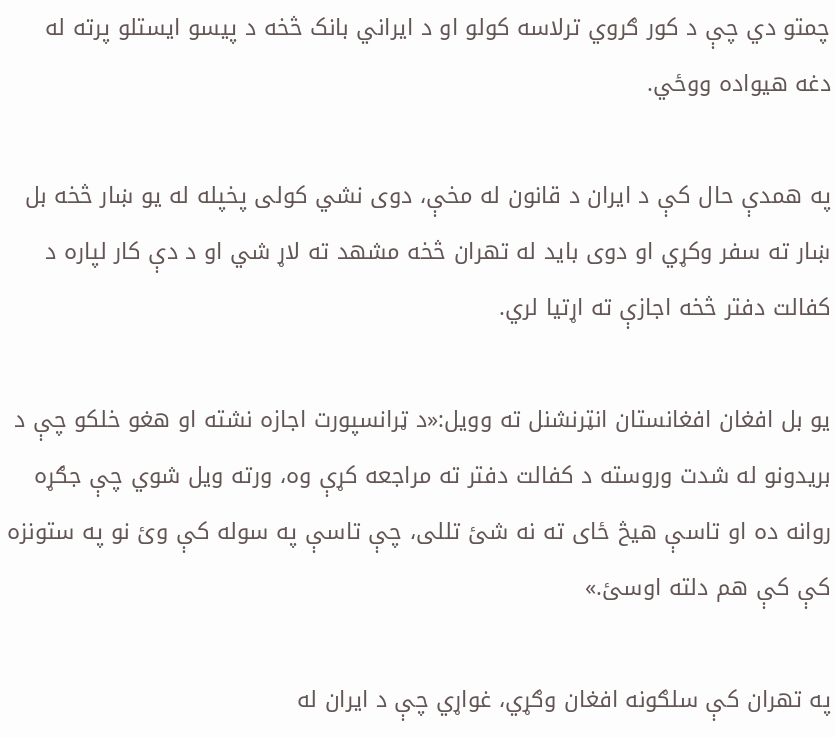چمتو دي چې د کور ګروي ترلاسه کولو او د ایراني بانک څخه د پیسو ایستلو پرته له دغه هیواده ووځي.

په همدې حال کې د ایران د قانون له مخې، دوی نشي کولی پخپله له یو ښار څخه بل ښار ته سفر وکړي او دوی باید له تهران څخه مشهد ته لاړ شي او د دې کار لپاره د کفالت دفتر څخه اجازې ته اړتیا لري.

یو بل افغان افغانستان انټرنشنل ته وویل:«د ټرانسپورت اجازه نشته او هغو خلکو چې د بریدونو له شدت وروسته د کفالت دفتر ته مراجعه کړې وه، ورته ویل شوي چې جګړه روانه ده او تاسې هیڅ ځای ته نه شئ تللی، چې تاسې په سوله کې وئ نو په ستونزه کې کې هم دلته اوسئ.»

په تهران کې سلګونه افغان وګړي، غواړي چې د ایران له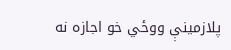پلازمینې ووځي خو اجازه نه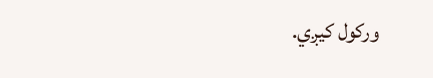ورکول کیږي.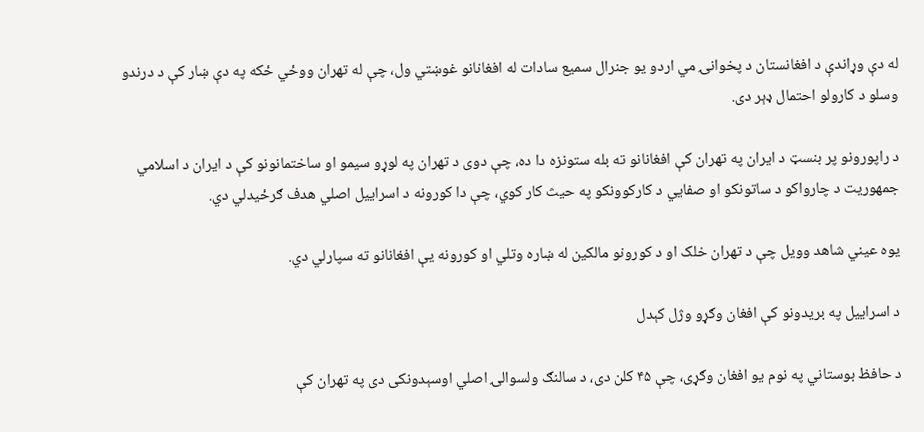له دې وړاندې د افغانستان د پخوانۍ مي اردو یو جنرال سمیع سادات له افغانانو غوښتي ول، چې له تهران ووځي ځکه په دې ښار کې د درندو وسلو د کارولو احتمال ډېر دی.

د راپورونو پر بنسټ د ایران په تهران کې افغانانو ته بله ستونزه دا ده، چې دوی د تهران په لوړو سیمو او ساختمانونو کې د ایران د اسلامي جمهوریت د چارواکو د ساتونکو او صفايي د کارکوونکو په حیث کار کوي، چې دا کورونه د اسراییل اصلي هدف ګرځیدلي دي.

یوه عیني شاهد وویل چې د تهران خلک او د کورونو مالکین له ښاره وتلي او کورونه یې افغانانو ته سپارلي دي.

د اسراییل په بریدونو کې افغان وګړو وژل کېدل

د حافظ بوستاني په نوم یو افغان وګړی، چې ۴۵ کلن دی، د سالنګ ولسوالۍ اصلي اوسېدونکی دی په تهران کې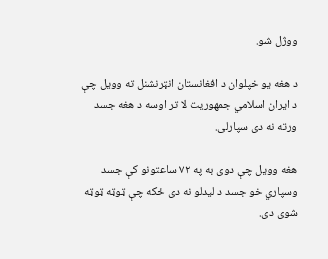ووژل شو.

د هغه یو خپلوان د افغانستان انټرنشنل ته وویل چې د ایران اسلامي جمهوریت لا تر اوسه د هغه جسد ورته نه دی سپارلی.

هغه وویل چې دوی به په ۷۲ ساعتونو کې جسد وسپاري خو جسد د لیدلو نه دی ځکه چې ټوټه ټوټه شوی دی.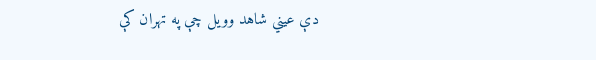دې عیني شاهد وویل چې په تهران کې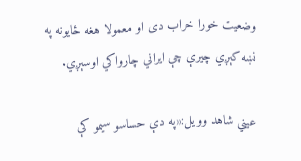وضعیت خورا خراب دی او معمولا هغه ځایونه په نښه کېږي چیرې چې ایراني چارواکي اوسېږي.

عیني شاهد وویل:«په دې حساسو سیمو کې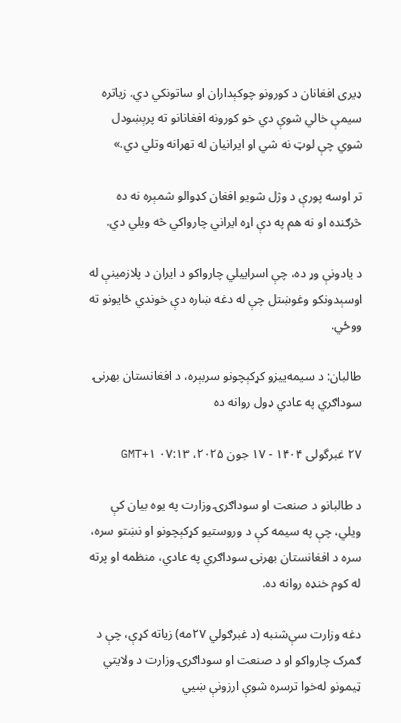ډیری افغانان د کورونو چوکېداران او ساتونکي دي. زیاتره سیمې خالي شوې دي خو کورونه افغانانو ته پرېښودل شوي چې لوټ نه شي او ایرانیان له تهرانه وتلي دي.»

تر اوسه پورې د وژل شویو افغان کډوالو شمېره نه ده څرګنده او نه هم په دې اړه ایراني چارواکي څه ویلي دي.

د یادونې وړ ده، چې اسراییلي چارواکو د ایران د پلازمینې له اوسېدونکو وغوښتل چې له دغه ښاره دې خوندي ځایونو ته ووځي.

طالبان: د سیمه‌ییزو کړکېچونو سربېره، د افغانستان بهرنۍ سوداګري په عادي ډول روانه ده

۲۷ غبرگولی ۱۴۰۴ - ۱۷ جون ۲۰۲۵، ۰۷:۱۳ GMT+۱

د طالبانو د صنعت او سوداګرۍ وزارت په یوه بیان کې ویلي، چې په سیمه کې د وروستیو کړکېچونو او نښتو سره، سره د افغانستان بهرنۍ سوداګري په عادي، منظمه او پرته له کوم خنډه روانه ده.

دغه وزارت سې‌شنبه (د غبرګولي ۲۷مه) زیاته کړې، چې د ګمرک چارواکو او د صنعت او سوداګرۍ وزارت د ولایتي ټیمونو له‌خوا ترسره شوې ارزونې ښیي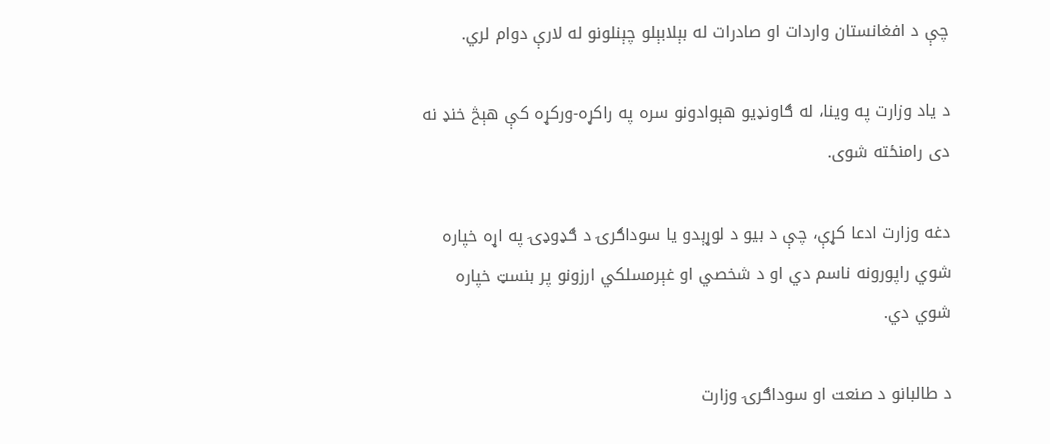چې د افغانستان واردات او صادرات له بېلابېلو چېنلونو له لارې دوام لري.

د یاد وزارت په وینا، له ګاونډیو هېوادونو سره په راکړه-ورکړه کې هېڅ خنډ نه دی رامنځته شوی.

دغه وزارت ادعا کړې، چې د بیو د لوړېدو یا سوداګرۍ د ګډوډۍ په اړه خپاره شوي راپورونه ناسم دي او د شخصي او غېرمسلکي ارزونو پر بنسټ خپاره شوي دي.

د طالبانو د صنعت او سوداګرۍ وزارت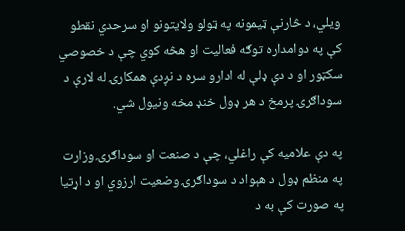ویلي، د څارنې ټیمونه په ټولو ولایتونو او سرحدي نقطو کې په دوامداره توګه فعالیت او هڅه کوي چې د خصوصي سکټور او د دې ډلې له ادارو سره د نږدې همکارۍ له لارې د سوداګرۍ پرمخ د هر ډول خنډ مخه ونیول شي.

په دې علامیه کې راغلي، چې د صنعت او سوداګرۍ وزارت په منظم ډول د هېواد د سوداګرۍ وضعیت ارزوي او د اړتیا په صورت کې به د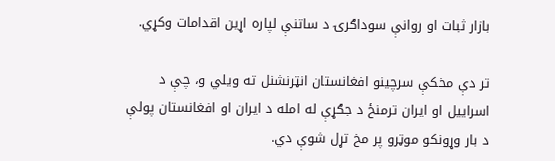بازار ثبات او روانې سوداګرۍ د ساتنې لپاره اړین اقدامات وکړي.

تر دې مخکې سرچینو افغانستان انټرنشنل ته ویلي و، چې د اسراییل او ایران ترمنځ د جګړې له امله د ایران او افغانستان پولې د بار وړونکو موټرو پر مخ تړل شوې دي.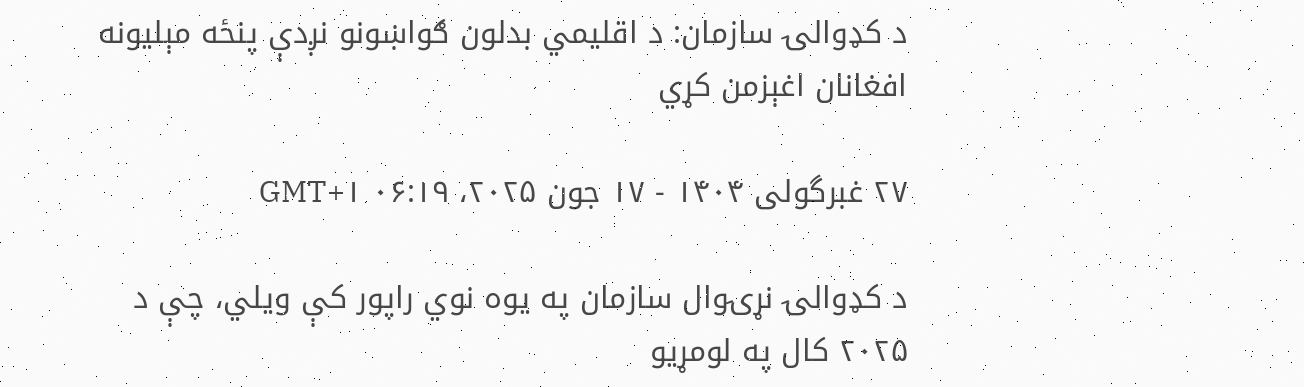د کډوالۍ سازمان: د اقلیمي بدلون ګواښونو نږدې پنځه مېلیونه افغانان اغېزمن کړي

۲۷ غبرگولی ۱۴۰۴ - ۱۷ جون ۲۰۲۵، ۰۶:۱۹ GMT+۱

د کډوالۍ نړۍوال سازمان په یوه نوي راپور کې ویلي، چې د ۲۰۲۵ کال په لومړیو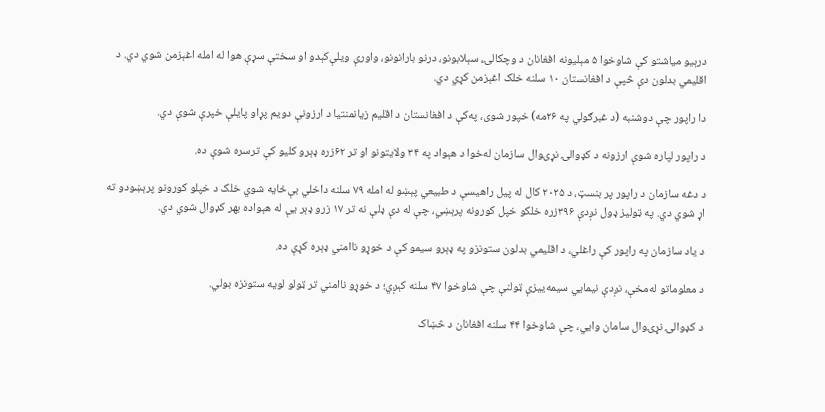درېیو میاشتو کې شاوخوا ۵ مېلیونه افغانان د وچکالۍ، سېلابونو، درنو بارانونو، واورې ویلې‌کېدو او سختې سړې هوا له امله اغېزمن شوي دي. د اقلیمي بدلون دې څپې د افغانستان ۱۰ سلنه خلک اغېزمن کړي دي.

دا راپور چې دوشنبه (د غبرګولي په ۲۶مه) خپور شوی، په‌کې د افغانستان د اقلیم زیانمنتیا د ارزونې دویم پړاو پایلې خپرې شوې دي.

د راپور لپاره شوې ارزونه د کډوالۍ نړۍوال سازمان له‌خوا د هېواد په ۳۴ ولایتونو او تر ۶۲زره ډېرو کلیو کې ترسره شوې ده.

د دغه سازمان د راپور پر بنسټ، د ۲۰۲۵ کال له پیل راهیسې د طبیعي پېښو له امله ۷۹ سلنه داخلي بې‌ځایه شوي خلک د خپلو کورونو پرېښودو ته اړ شوي دي. په ټولیز ډول نږدې ۳۹۶زره خلکو خپل کورونه پرېښي، چې له دې ډلې نه تر ۱۷ زرو ډېر یې له هېواده بهر کډوال شوي دي.

د یاد سازمان په راپور کې راغلي، د اقلیمي بدلون ستونزو په ډېرو سیمو کې د خوړو ناامني ډېره کړې ده.

د معلوماتو له‌مخې، نږدې نیمایي سیمه‌ییزې ټولنې چې شاوخوا ۴۷ سلنه کېږي؛ د خوړو ناامني تر ټولو لویه ستونزه بولي.

د کډوالۍ نړۍوال سامان وايي، چې شاوخوا ۴۴ سلنه افغانان د څښاک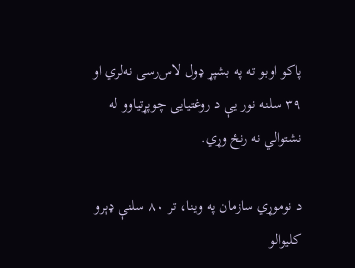پاکو اوبو ته په بشپړ ډول لاس‌رسی نه‌لري او ۳۹ سلنه نور یې د روغتیایی چوپړتیاوو له نشتوالي نه رنځ وړي.

د نوموړي سازمان په وینا، تر ۸۰ سلنې ډېرو کلیوالو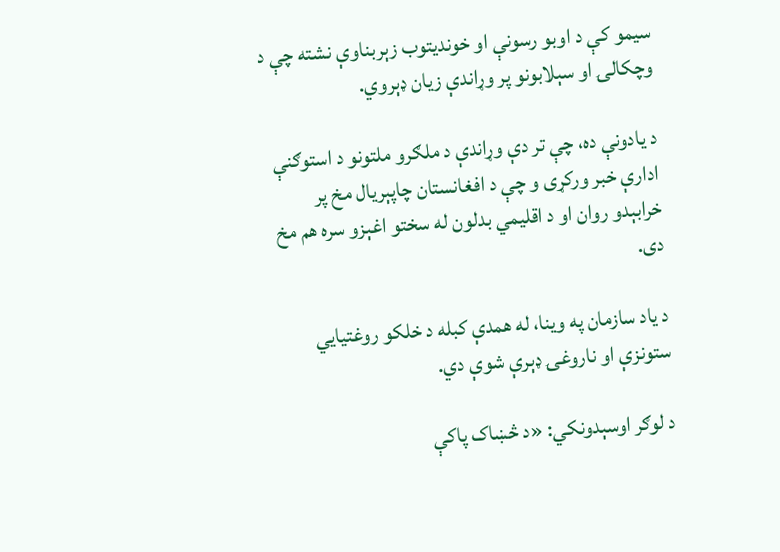سیمو کې د اوبو رسونې او خوندیتوب زېربناوې نشته چې د وچکالۍ او سېلابونو پر وړاندې زیان ډېروي.

د یادونې ده، چې تر دې وړاندې د ملګرو ملتونو د استوګنې ادارې خبر ورکړی و چې د افغانستان چاپېریال مخ پر خرابېدو روان او د اقلیمي بدلون له سختو اغېزو سره هم مخ دی.

د یاد سازمان په وینا، له همدې کبله د خلکو روغتیايي ستونزې او ناروغۍ ډېرې شوې دي.

د لوګر اوسېدونکي: «د څښاک پاکې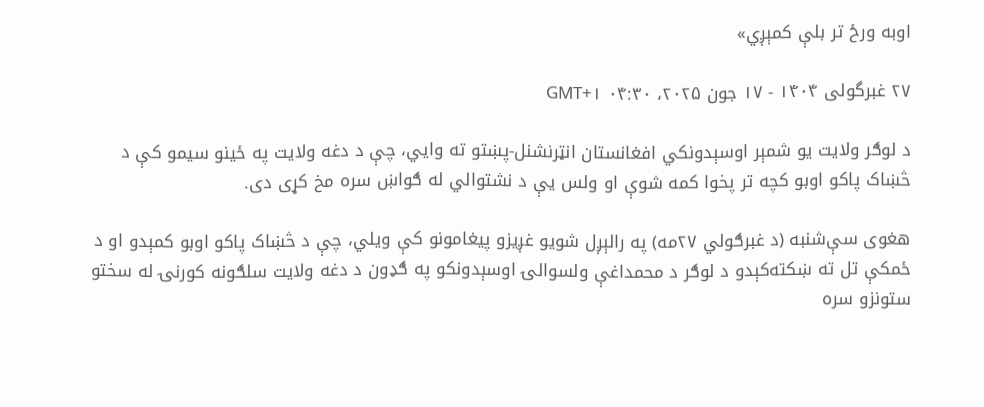اوبه ورځ تر بلې کمېږي»

۲۷ غبرگولی ۱۴۰۴ - ۱۷ جون ۲۰۲۵، ۰۴:۳۰ GMT+۱

د لوګر ولایت یو شمېر اوسېدونکي افغانستان انټرنشنل-پښتو ته وايي، چې د دغه ولایت په ځینو سیمو کې د څښاک پاکو اوبو کچه تر پخوا کمه شوې او ولس یې د نشتوالي له ګواښ سره مخ کړی دی.

هغوی سې‌شنبه (د غبرګولي ۲۷مه) په رالېږل شویو غږیزو پیغامونو کې ویلي، چې د څښاک پاکو اوبو کمېدو او د ځمکې تل ته ښکته‌کېدو د لوګر د محمداغې ولسوالۍ اوسېدونکو په ګډون د دغه ولایت سلګونه کورنۍ له سختو ستونزو سره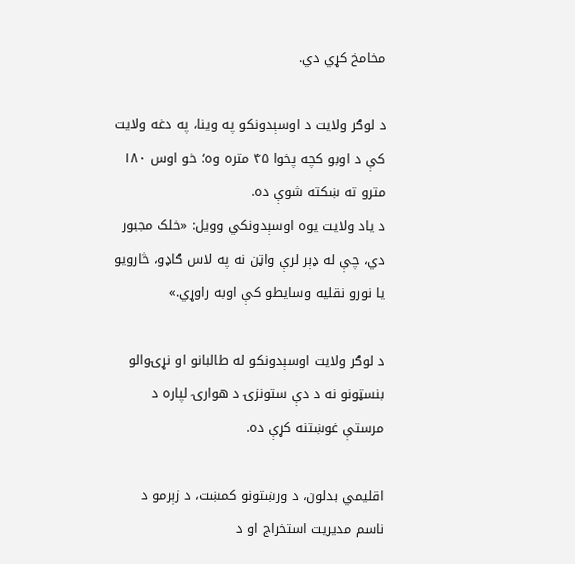مخامخ کړي دي.

د لوګر ولایت د اوسېدونکو په وینا، په دغه ولایت کې د اوبو کچه پخوا ۴۵ متره وه؛ خو اوس ۱۸۰ مترو ته ښکته شوې ده.
د یاد ولایت یوه اوسېدونکي وویل: «خلک مجبور دي، چې له ډېر لرې واټن نه په لاس ګاډو، څارویو یا نورو نقلیه وسایطو کې اوبه راوړي.»

د لوګر ولایت اوسېدونکو له طالبانو او نړۍوالو بنسټونو نه د دې ستونزۍ د هوارۍ لپاره د مرستې غوښتنه کړې ده.

اقلیمي بدلون، د ورښتونو کمښت، د زېرمو د ناسم مدیریت استخراج او د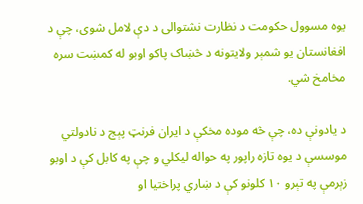یوه مسوول حکومت د نظارت نشتوالی د دې لامل شوی، چې د افغانستان یو شمېر ولایتونه د څښاک پاکو اوبو له کمښت سره مخامخ شي.

د یادونې ده، چې څه موده مخکې د ایران فرنټ پېج د نادولتي موسسې د یوه تازه راپور په حواله لیکلي و چې په کابل کې د اوبو زېرمې په تېرو ۱۰ کلونو کې د ښاري پراختیا او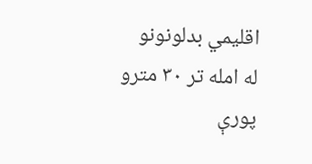اقلیمي بدلونونو له امله تر ۳۰ مترو پورې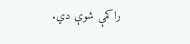راکمې شوې دي.